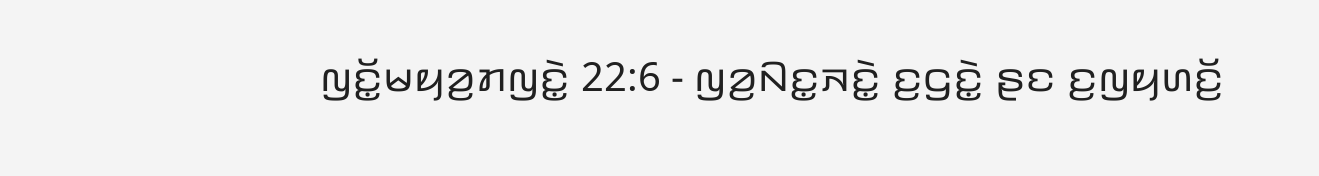ꤜꤢꤩ꤭ꤗꤟꤤ꤬ꤊꤜꤢꤧ꤭ 22:6 - ꤜꤤ꤬ꤡꤢ꤭ꤏꤢꤧ꤭ ꤢ꤬ꤞꤢꤧ꤭ ꤔꤢ ꤢ꤬ꤜꤟꤛꤢꤩ꤬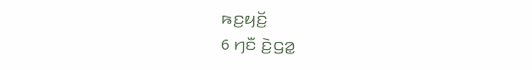ꤒꤢ꤬ꤟꤢꤩ꤬
6 ꤚꤢꤪ ꤢꤧ꤬ꤞꤤ꤭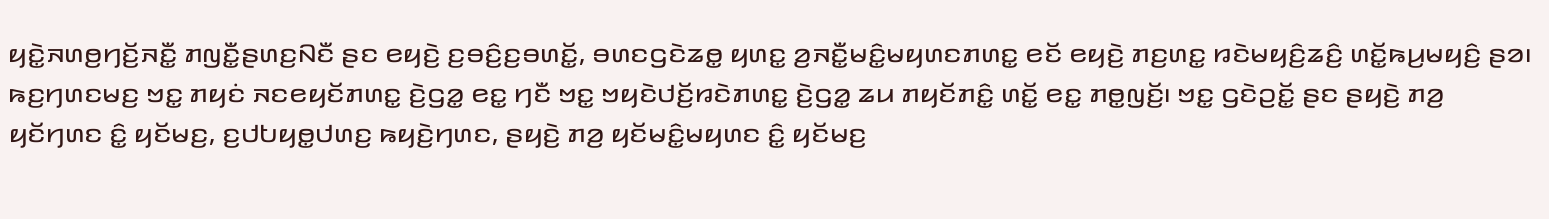ꤟꤢꤧ꤭ꤏꤛꤥ꤬ꤚꤢꤩ꤬ꤏꤢꤪ꤭ ꤊꤜꤢꤪ꤭ꤔꤛꤢ꤬ꤡꤢꤪ ꤔꤢ ꤕꤟꤢꤧ꤬ ꤢ꤬ꤋꤢꤨ꤬ꤢ꤬ꤋꤛꤢꤩ꤭, ꤋꤛꤢꤞꤢꤧꤘꤥ꤭ ꤟꤛꤢ꤭ ꤤ꤬ꤏꤢꤪ꤭ꤗꤢꤨ꤭ꤗꤟꤛꤢꤊꤛꤢ꤭ ꤕꤢꤩ ꤕꤟꤢꤧ꤬ ꤊꤢ꤬ꤛꤢ꤭ ꤙꤢꤧꤗꤟꤢꤨ꤬ꤘꤢꤨ꤬ ꤛꤢꤩ꤭ꤒꤣ꤬ꤗꤟꤢꤨ꤬ ꤔꤤ꤯ ꤒꤢ꤬ꤚꤛꤢꤗꤢ꤬ ꤠꤢ꤭ ꤊꤟꤢꤦ ꤏꤢꤕꤟꤢꤩꤊꤛꤢ꤭ ꤢꤧ꤬ꤞꤤ꤭ ꤕꤢ꤭ ꤚꤢꤪ ꤠꤢ꤭ ꤠꤟꤢꤧꤓꤢꤩ꤬ꤙꤢꤧꤊꤛꤢ꤭ ꤢꤧ꤬ꤞꤤ꤭ ꤘꤣ ꤊꤟꤢꤩꤊꤢꤨ꤭ ꤛꤢꤩ꤭ ꤕꤢ꤭ ꤊꤥ꤭ꤜꤢꤩ꤬꤯ ꤠꤢ꤭ ꤞꤢꤧꤑꤢꤩ꤭ ꤔꤢ ꤔꤟꤢꤧ꤬ ꤊꤤ꤬ ꤟꤢꤩꤚꤛꤢ ꤢꤨ꤭ ꤟꤢꤩꤗꤢ꤬, ꤢ꤬ꤓꤝꤟꤥ꤭ꤓꤛꤢ꤬ ꤒꤟꤢꤧ꤬ꤚꤛꤢ, ꤔꤟꤢꤧ꤬ ꤊꤤ꤬ ꤟꤢꤩꤗꤢꤨ꤭ꤗꤟꤛꤢ ꤢꤨ꤭ ꤟꤢꤩꤗꤢ꤬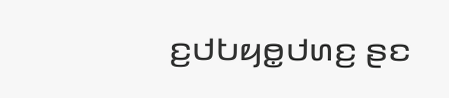ꤢ꤬ꤓꤝꤟꤥ꤭ꤓꤛꤢ꤬ ꤔꤢ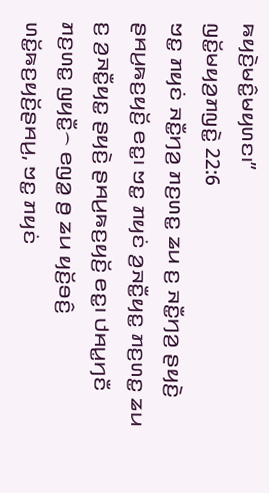ꤒꤟꤢꤧ꤬ꤗꤢꤨ꤭ꤗꤟꤛꤢ꤯”
ꤜꤢꤩ꤭ꤗꤟꤤ꤬ꤊꤜꤢꤧ꤭ 22:6
ꤠꤢ꤭ ꤊꤟꤢꤦ ꤏꤢꤪ꤭ꤚꤤ꤬ ꤊꤢ꤬ꤛꤢ꤭ ꤘꤣ ꤢ꤬ ꤏꤢꤪ꤭ꤚꤤ꤬ ꤔꤟꤢꤧ꤬ ꤔꤌꤣ꤬ꤒꤢ꤬ꤟꤢꤩ꤬ ꤕꤢ꤭꤯ ꤠꤢ꤭ ꤊꤟꤢꤦ ꤤ꤬ꤏꤢꤪ꤭ꤟꤢ꤭ ꤊꤢ꤬ꤛꤢ꤭ ꤘꤣ ꤢ꤬ ꤤ꤬ꤏꤢꤪ꤭ꤟꤢ꤭ ꤔꤟꤢꤧ꤬ ꤔꤌꤣ꤬ꤒꤢ꤬ꤟꤢꤩ꤬ ꤕꤢ꤭꤯ ꤓꤌꤣ꤭ꤚꤢꤪ ꤊꤢ꤬ꤛꤢ꤭ ꤜꤟꤢꤪ꤭꤮ ꤕꤜꤤ꤭ ꤥ꤬ ꤘꤣ ꤟꤢꤩ꤬ꤋꤢꤨ꤬ ꤛꤢꤩ꤭ꤒꤢ꤬ꤟꤢꤩ꤬ꤔꤌꤣ꤬, ꤠꤢ꤭ ꤊꤟꤢꤦ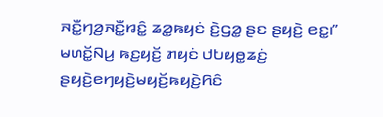ꤏꤢꤪ꤭ꤚꤤ꤬ꤏꤢꤪ꤭ꤙꤢꤨ꤭ ꤘꤤ꤭ꤒꤟꤢꤦ ꤢꤧ꤬ꤞꤤ꤭ ꤔꤢ ꤔꤟꤢꤧ꤬ ꤕꤢ꤭꤯”
ꤗꤛꤢꤩ꤭ꤡꤣ꤬ ꤒꤢ꤬ꤟꤢꤩ꤬ ꤊꤟꤢꤦ ꤓꤝꤟꤥ꤭ꤘꤢꤦ꤬ ꤔꤟꤢꤧ꤬ꤕꤚꤟꤢꤧ꤬ꤗꤟꤢꤩ꤬ꤒꤟꤢꤧ꤬ꤖꤢꤨ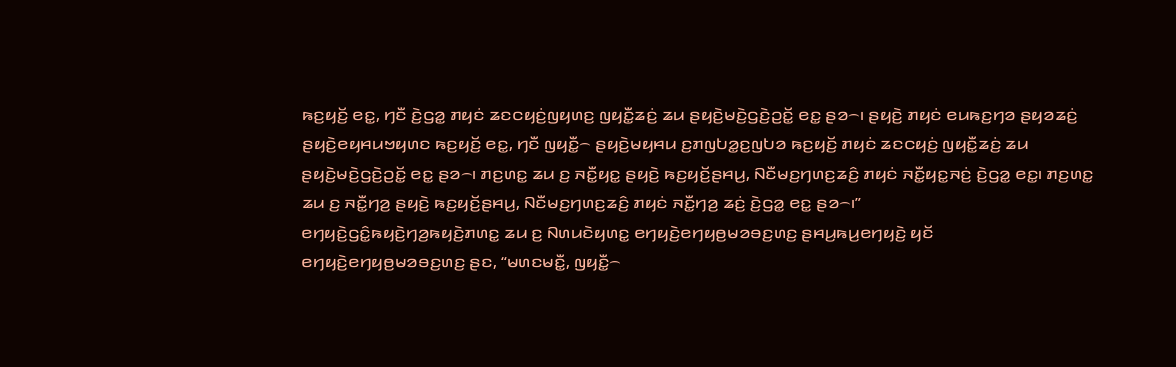ꤒꤢ꤬ꤟꤢꤩ꤬ ꤕꤢ꤭, ꤚꤢꤪ ꤢꤧ꤬ꤞꤤ꤭ ꤊꤟꤢꤦ ꤘꤢꤍꤟꤢꤦ꤬ꤜꤟꤛꤢ꤬ ꤜꤟꤢꤪ꤭ꤘꤢꤦ꤬ ꤘꤣ ꤔꤟꤢꤧ꤬ꤗꤢꤧ꤬ꤞꤢꤧ꤬ꤑꤢꤩ꤭ ꤕꤢ꤭ ꤔꤤ꤮꤯ ꤔꤟꤢꤧ꤬ ꤊꤟꤢꤦ ꤕꤣꤒꤢ꤬ꤚꤤ ꤔꤟꤤꤘꤢꤦ꤬ ꤔꤟꤢꤧ꤬ꤕꤟꤌꤣꤠꤟꤛꤢ ꤒꤢ꤬ꤟꤢꤩ꤬ ꤕꤢ꤭, ꤚꤢꤪ ꤜꤟꤢꤪ꤭꤮ ꤔꤟꤢꤧ꤬ꤗꤟꤌꤣ ꤢ꤬ꤊꤜꤝꤤ꤭ꤢ꤬ꤜꤝꤤ ꤒꤢ꤬ꤟꤢꤩ꤬ ꤊꤟꤢꤦ ꤘꤢꤍꤟꤢꤦ꤬ ꤜꤟꤢꤪ꤭ꤘꤢꤦ꤬ ꤘꤣ ꤔꤟꤢꤧ꤬ꤗꤢꤧ꤬ꤞꤢꤧ꤬ꤑꤢꤩ꤭ ꤕꤢ꤭ ꤔꤤ꤮꤯ ꤊꤢ꤬ꤛꤢ꤭ ꤘꤣ ꤢ꤬ ꤏꤢꤪ꤭ꤟꤢ꤭ ꤔꤟꤢꤧ꤬ ꤒꤢ꤬ꤟꤢꤩ꤬ꤔꤌꤣ꤬, ꤡꤢꤪꤗꤢ꤬ꤚꤛꤢ꤬ꤘꤢꤨ꤬ ꤊꤟꤢꤦ ꤏꤢꤪ꤭ꤟꤢ꤭ꤏꤢꤦ꤬ ꤢꤧ꤬ꤞꤤ꤭ ꤕꤢ꤭꤯ ꤊꤢ꤬ꤛꤢ꤭ ꤘꤣ ꤢ꤬ ꤏꤢꤪ꤭ꤚꤤ꤬ ꤔꤟꤢꤧ꤬ ꤒꤢ꤬ꤟꤢꤩ꤬ꤔꤌꤣ꤬, ꤡꤢꤪꤗꤢ꤬ꤚꤛꤢ꤬ꤘꤢꤨ꤬ ꤊꤟꤢꤦ ꤏꤢꤪ꤭ꤚꤤ꤬ ꤘꤢꤦ꤬ ꤢꤧ꤬ꤞꤤ꤭ ꤕꤢ꤭ ꤔꤤ꤮꤯”
ꤕꤚꤟꤢꤧ꤬ꤞꤢꤨ꤭ꤒꤟꤢꤧ꤬ꤚꤤ꤬ꤒꤟꤢꤧ꤬ꤊꤛꤢ꤭ ꤘꤣ ꤢ꤬ ꤡꤛꤣꤢꤧꤟꤛꤢ꤭ ꤕꤚꤟꤢꤧ꤬ꤕꤚꤟꤥ꤬ꤗꤤꤋꤢ꤬ꤛꤢ꤬ ꤔꤌꤣ꤬ꤒꤣ꤬ꤕꤚꤟꤢꤧ꤬ ꤟꤢꤩ ꤕꤚꤟꤢꤧ꤬ꤕꤚꤟꤥ꤬ꤗꤤꤋꤢ꤬ꤛꤢ꤬ ꤔꤢ, “ꤗꤛꤢꤗꤢꤪ꤭, ꤜꤟꤢꤪ꤭꤮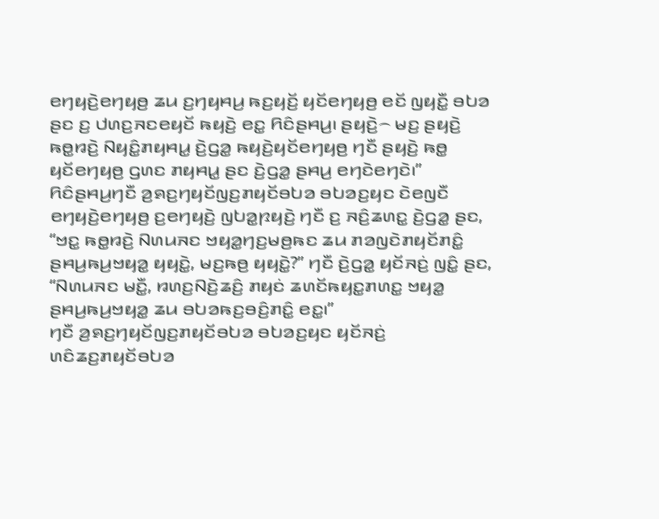ꤕꤚꤟꤢꤧ꤬ꤕꤚꤟꤥ꤬ ꤘꤣ ꤢ꤬ꤚꤟꤌꤣ꤬ ꤒꤢ꤬ꤟꤢꤩ꤬ ꤟꤢꤩꤕꤚꤟꤥ꤬ ꤕꤢꤩ ꤜꤟꤢꤪ꤭ ꤋꤝꤤ ꤔꤢ ꤢ꤬ ꤓꤛꤢ꤬ꤏꤢꤕꤟꤢꤩ ꤒꤟꤢꤧ꤬ ꤕꤢ꤭ ꤖꤢꤨꤔꤌꤣ꤬꤯ ꤔꤟꤢꤧ꤬꤮ ꤗꤢ꤬ ꤔꤟꤢꤧ꤬ ꤒꤥ꤭ꤙꤢꤧ꤬ ꤡꤟꤢꤨ꤭ꤊꤟꤌꤣ꤭ ꤢꤧ꤬ꤞꤤ꤭ ꤒꤟꤢꤧ꤬ꤟꤢꤩꤕꤚꤟꤥ꤬ ꤚꤢꤪ ꤔꤟꤢꤧ꤬ ꤒꤥ꤭ ꤟꤢꤩꤕꤚꤟꤥ꤬ ꤞꤛꤢ ꤊꤟꤌꤣ꤭ ꤔꤢ ꤢꤧ꤬ꤞꤤ꤭ ꤔꤌꤣ꤬ ꤕꤚꤢꤧꤕꤚꤢꤧ꤯”
ꤖꤢꤨꤔꤌꤣ꤬ꤚꤢꤪ ꤤ꤬ꤎꤢ꤬ꤚꤟꤢꤩꤜꤢ꤬ꤊꤟꤢꤩꤋꤝꤤ ꤋꤝꤤꤢ꤬ꤟꤢ ꤢꤧꤕꤜꤢꤪ ꤕꤚꤟꤢꤧ꤬ꤕꤚꤟꤥ꤬ ꤢ꤬ꤕꤚꤟꤢꤧ꤬ ꤜꤝꤤ꤭ꤐꤟꤢꤧ꤬ ꤚꤢꤪ ꤢ꤬ ꤏꤢꤨ꤬ꤘꤛꤢ꤭ ꤢꤧ꤬ꤞꤤ꤭ ꤔꤢ, “ꤠꤢ꤭ ꤒꤥ꤭ꤙꤢꤧ꤬ ꤡꤛꤣꤏꤢ ꤠꤟꤤ꤭ꤚꤢ꤬ꤗꤥ꤬ꤒꤢ ꤘꤣ ꤊꤤꤜꤢꤧꤊꤟꤢꤩꤊꤢꤨ꤭ ꤔꤌꤣ꤬ꤒꤣ꤬ꤠꤟꤤ꤭ ꤟꤟꤢꤧ꤭, ꤗꤢ꤬ꤒꤥ꤬ ꤟꤟꤢꤧ꤭?” ꤚꤢꤪ ꤢꤧ꤬ꤞꤤ꤭ ꤟꤢꤩꤏꤢꤦ꤬ ꤜꤢꤨ꤭ ꤔꤢ, “ꤡꤛꤣꤏꤢ ꤗꤢꤪ꤭, ꤙꤛꤢ꤬ꤡꤢꤧ꤬ꤘꤢꤨ꤬ ꤊꤟꤢꤦ ꤘꤛꤢꤩꤒꤟꤢ꤭ꤊꤛꤢ꤭ ꤠꤟꤤ꤭ ꤔꤌꤣ꤬ꤒꤣ꤬ꤠꤟꤤ꤭ ꤘꤣ ꤋꤝꤤꤒꤢ꤬ꤋꤢꤨ꤬ꤊꤢꤨ꤭ ꤕꤢ꤭꤯”
ꤚꤢꤪ ꤤ꤬ꤎꤢ꤬ꤚꤟꤢꤩꤜꤢ꤬ꤊꤟꤢꤩꤋꤝꤤ ꤋꤝꤤꤢ꤬ꤟꤢ ꤟꤢꤩꤏꤢꤦ꤬ ꤛꤢꤨꤘꤢ꤬ꤊꤟꤢꤩꤋꤝꤤ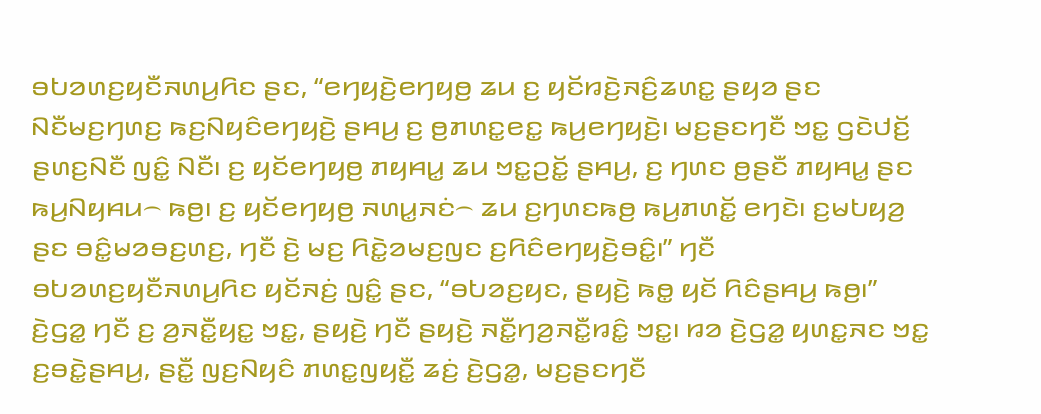ꤋꤝꤤꤛꤢ꤬ꤟꤢꤪꤏꤛꤣ꤬ꤖꤢ ꤔꤢ, “ꤕꤚꤟꤢꤧ꤬ꤕꤚꤟꤥ꤬ ꤘꤣ ꤢ꤬ ꤟꤢꤩꤙꤢꤧ꤬ꤏꤢꤨ꤬ꤘꤛꤢ꤭ ꤔꤟꤤ ꤔꤢ ꤡꤢꤪꤗꤢ꤬ꤚꤛꤢ꤬ ꤒꤢ꤬ꤡꤟꤢꤨꤕꤚꤟꤢꤧ꤬ ꤔꤌꤣ꤬ ꤢ꤬ ꤥ꤬ꤊꤛꤢ꤭ꤕꤢ꤭ ꤒꤣ꤬ꤕꤚꤟꤢꤧ꤬꤯ ꤗꤢ꤬ꤔꤢꤚꤢꤪ ꤠꤢ꤭ ꤞꤢꤧꤓꤢꤩ꤬ ꤔꤛꤢ꤬ꤡꤢꤪ ꤜꤢꤨ꤭ ꤡꤢꤪ꤯ ꤢ꤬ ꤟꤢꤩꤕꤚꤟꤥ꤬ ꤊꤟꤌꤣ꤭ ꤘꤣ ꤠꤢ꤭ꤑꤢꤩ꤭ ꤔꤌꤣ꤬, ꤢ꤬ ꤚꤛꤢ ꤥ꤬ꤔꤢꤪ ꤊꤟꤌꤣ꤭ ꤔꤢ ꤒꤣ꤬ꤡꤟꤌꤣ꤮ ꤒꤥ꤬꤯ ꤢ꤬ ꤟꤢꤩꤕꤚꤟꤥ꤬ ꤏꤛꤣ꤭ꤏꤢꤦ꤮ ꤘꤣ ꤢ꤬ꤚꤛꤢꤒꤥ꤬ ꤒꤣ꤬ꤊꤛꤢꤩ꤭ ꤕꤚꤢꤧ꤯ ꤢ꤬ꤗꤝꤟꤤ꤬ ꤔꤢ ꤋꤢꤨ꤭ꤗꤤꤋꤢ꤬ꤛꤢ꤬, ꤚꤢꤪ ꤢꤧ꤬ ꤗꤢ꤬ ꤖꤢꤧ꤭ꤤꤗꤢ꤬ꤜꤢ ꤢ꤬ꤖꤢꤨꤕꤚꤟꤢꤧ꤬ꤋꤢꤨ꤭꤯” ꤚꤢꤪ ꤋꤝꤤꤛꤢ꤬ꤟꤢꤪꤏꤛꤣ꤬ꤖꤢ ꤟꤢꤩꤏꤢꤦ꤬ ꤜꤢꤨ꤭ ꤔꤢ, “ꤋꤝꤤꤢ꤬ꤟꤢ, ꤔꤟꤢꤧ꤬ ꤒꤥ꤭ ꤟꤢꤩ ꤖꤢꤨꤔꤌꤣ꤬ ꤒꤥ꤬꤯”
ꤢꤧ꤬ꤞꤤ꤭ ꤚꤢꤪ ꤢ꤬ ꤤ꤬ꤏꤢꤪ꤭ꤟꤢ꤭ ꤠꤢ꤭, ꤔꤟꤢꤧ꤬ ꤚꤢꤪ ꤔꤟꤢꤧ꤬ ꤏꤢꤪ꤭ꤚꤤ꤬ꤏꤢꤪ꤭ꤙꤢꤨ꤭ ꤠꤢ꤭꤯ ꤙꤤ ꤢꤧ꤬ꤞꤤ꤭ ꤟꤛꤢ꤭ꤏꤢ ꤠꤢ꤭ ꤢ꤬ꤋꤢꤧ꤭ꤔꤌꤣ꤬, ꤔꤢꤪ꤭ ꤜꤢ꤬ꤡꤟꤢꤨ ꤊꤛꤢ꤭ꤜꤟꤢꤪ꤭ ꤘꤢꤦ꤬ ꤢꤧ꤬ꤞꤤ꤭, ꤗꤢ꤬ꤔꤢꤚꤢꤪ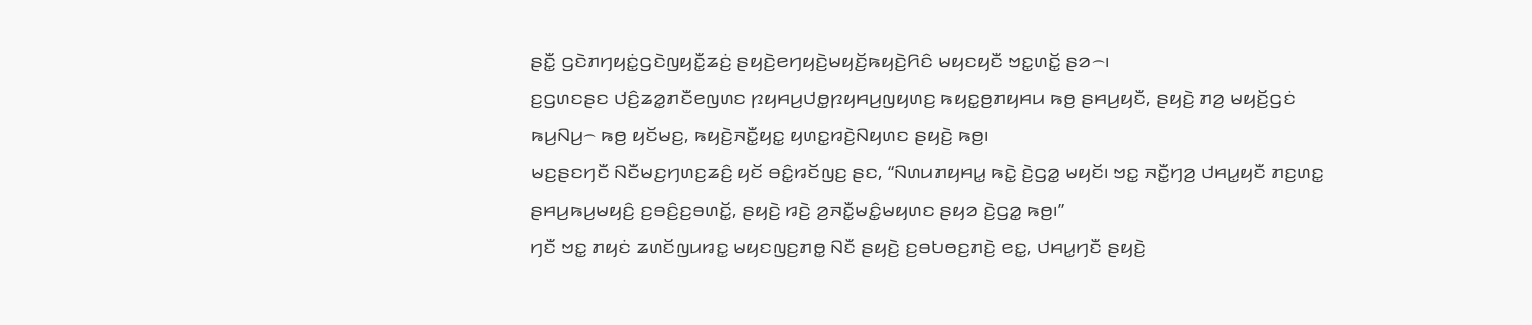ꤔꤢꤪ꤭ ꤞꤢꤧꤊꤚꤟꤢꤦ꤭ꤞꤢꤧꤜꤟꤢꤪ꤭ꤘꤢꤦ꤬ ꤔꤟꤢꤧ꤬ꤕꤚꤟꤢꤧ꤬ꤗꤟꤢꤩ꤬ꤒꤟꤢꤧ꤬ꤖꤢꤨ ꤗꤟꤢꤟꤢꤪ ꤠꤢ꤭ꤛꤢꤩ꤭ ꤔꤤ꤮꤯
ꤢ꤬ꤞꤛꤢꤔꤢ ꤓꤢꤨ꤬ꤘꤤ꤭ꤊꤢꤪꤕꤜꤛꤢ ꤐꤟꤌꤣ꤬ꤓꤥ꤭ꤐꤟꤌꤣ꤬ꤜꤟꤛꤢ꤬ ꤒꤟꤢ꤭ꤥ꤬ꤊꤟꤌꤣ ꤒꤥ꤬ ꤔꤌꤣ꤬ꤟꤢꤪ, ꤔꤟꤢꤧ꤬ ꤊꤤ꤬ ꤗꤟꤢꤩ꤬ꤞꤢꤦ ꤒꤣ꤬ꤡꤣ꤬꤮ ꤒꤥ꤬ ꤟꤢꤩꤗꤢ꤬, ꤒꤟꤢꤧ꤬ꤏꤢꤪ꤭ꤟꤢ꤭ ꤟꤛꤢ꤭ꤙꤢꤧ꤬ꤡꤟꤛꤢ ꤔꤟꤢꤧ꤬ ꤒꤥ꤬꤯
ꤗꤢ꤬ꤔꤢꤚꤢꤪ ꤡꤢꤪꤗꤢ꤬ꤚꤛꤢ꤬ꤘꤢꤨ꤬ ꤟꤢꤩ ꤋꤢꤨ꤭ꤙꤢꤩꤜꤢ꤬ ꤔꤢ, “ꤡꤛꤣꤊꤟꤌꤣ꤭ ꤒꤢꤧ꤭ ꤢꤧ꤬ꤞꤤ꤭ ꤗꤟꤢꤩ꤯ ꤠꤢ꤭ ꤏꤢꤪ꤭ꤚꤤ꤬ ꤓꤌꤣ꤭ꤟꤢꤪ ꤊꤢ꤬ꤛꤢ꤭ ꤔꤌꤣ꤬ꤒꤣ꤬ꤗꤟꤢꤨ꤬ ꤢ꤬ꤋꤢꤨ꤬ꤢ꤬ꤋꤛꤢꤩ꤭, ꤔꤟꤢꤧ꤬ ꤙꤢꤧ꤬ ꤤ꤬ꤏꤢꤪ꤭ꤗꤢꤨ꤭ꤗꤟꤛꤢ ꤔꤟꤤ ꤢꤧ꤬ꤞꤤ꤭ ꤒꤥ꤬꤯”
ꤚꤢꤪ ꤠꤢ꤭ ꤊꤟꤢꤦ ꤘꤛꤢꤩꤜꤣꤙꤢ꤭ ꤗꤟꤢꤜꤢ꤬ꤊꤥ꤭ ꤡꤢꤪ ꤔꤟꤢꤧ꤬ ꤢ꤬ꤋꤝꤥꤢ꤬ꤊꤢꤧ꤬ ꤕꤢ꤭, ꤓꤌꤣ꤭ꤚꤢꤪ ꤔꤟꤢꤧ꤬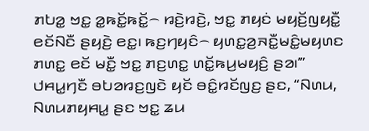ꤊꤝꤤ꤭ ꤠꤢ꤭ ꤤ꤭ꤒꤢꤩ꤭ꤒꤢꤩ꤭꤮ ꤙꤢꤧ꤬ꤙꤢꤧ꤬, ꤠꤢ꤭ ꤊꤟꤢꤦ ꤗꤟꤢꤩ꤬ꤜꤟꤢꤪ꤭ ꤕꤢꤩꤡꤢꤪ ꤔꤟꤢꤧ꤬ ꤕꤢ꤭꤯ ꤒꤢ꤬ꤚꤟꤢꤨ꤮ ꤟꤛꤢ꤭ꤤ꤬ꤏꤢꤪ꤭ꤗꤢꤨ꤭ꤗꤟꤛꤢ ꤊꤛꤢ꤭ ꤕꤢꤩ ꤗꤢꤪ꤭ ꤠꤢ꤭ ꤊꤢ꤬ꤛꤢ꤭ ꤛꤢꤩ꤭ꤒꤣ꤬ꤗꤟꤢꤨ꤬ ꤔꤤ꤯’”
ꤓꤌꤣ꤭ꤚꤢꤪ ꤋꤝꤤꤙꤢ꤬ꤜꤢꤧ ꤟꤢꤩ ꤋꤢꤨ꤭ꤙꤢꤩꤜꤢ꤬ ꤔꤢ, “ꤡꤛꤣ, ꤡꤛꤣꤊꤟꤌꤣ꤭ ꤔꤢ ꤠꤢ꤭ ꤘꤣ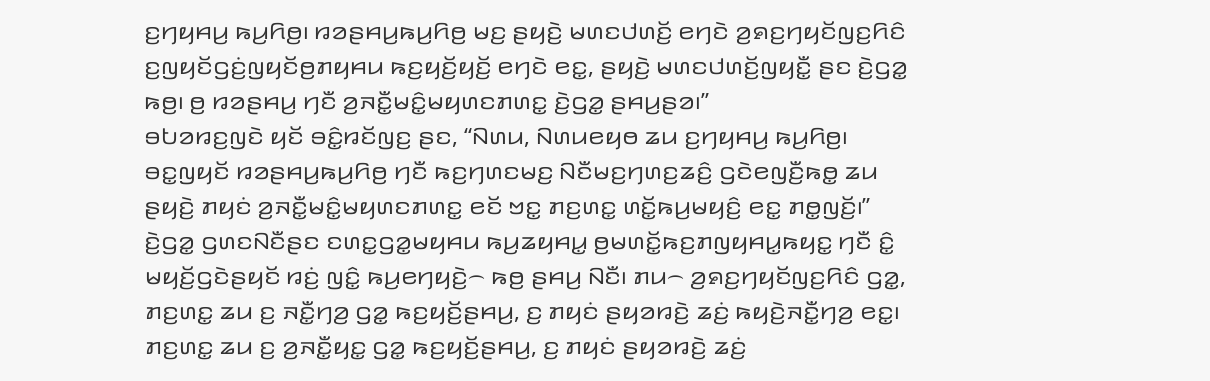ꤢ꤬ꤚꤟꤌꤣ꤬ ꤒꤣ꤬ꤖꤥ꤬꤯ ꤙꤤꤔꤌꤣ꤬ꤒꤣ꤬ꤖꤥ꤬ ꤗꤢ꤬ ꤔꤟꤢꤧ꤬ ꤗꤛꤢꤓꤛꤢꤩ꤬ ꤕꤚꤢꤧ ꤤ꤬ꤎꤢ꤬ꤚꤟꤢꤩꤜꤢ꤬ꤖꤢꤨ ꤢ꤬ꤜꤟꤢꤩꤞꤢꤦ꤬ꤜꤟꤢꤩꤥ꤬ꤊꤟꤌꤣ ꤒꤢ꤬ꤟꤢꤩ꤬ꤟꤢꤩ꤬ ꤕꤚꤢꤧ ꤕꤢ꤭, ꤔꤟꤢꤧ꤬ ꤗꤛꤢꤓꤛꤢꤩ꤬ꤜꤟꤢꤪ꤭ ꤔꤢ ꤢꤧ꤬ꤞꤤ꤭ ꤒꤥ꤬꤯ ꤥ꤬ ꤙꤤꤔꤌꤣ꤬ ꤚꤢꤪ ꤤ꤬ꤏꤢꤪ꤭ꤗꤢꤨ꤭ꤗꤟꤛꤢꤊꤛꤢ꤭ ꤢꤧ꤬ꤞꤤ꤭ ꤔꤌꤣ꤬ꤔꤤ꤯”
ꤋꤝꤤꤙꤢ꤬ꤜꤢꤧ ꤟꤢꤩ ꤋꤢꤨ꤭ꤙꤢꤩꤜꤢ꤬ ꤔꤢ, “ꤡꤛꤣ, ꤡꤛꤣꤕꤟꤥ ꤘꤣ ꤢ꤬ꤚꤟꤌꤣ꤬ ꤒꤣ꤬ꤖꤥ꤬꤯ ꤋꤢ꤭ꤜꤟꤢꤩ ꤙꤤꤔꤌꤣ꤬ꤒꤣ꤬ꤖꤥ꤬ ꤚꤢꤪ ꤒꤢ꤬ꤚꤛꤢꤗꤢ꤬ ꤡꤢꤪꤗꤢ꤬ꤚꤛꤢ꤬ꤘꤢꤨ꤬ ꤞꤢꤧꤕꤜꤢꤪ꤬ꤒꤥ꤭ ꤘꤣ ꤔꤟꤢꤧ꤬ ꤊꤟꤢꤦ ꤤ꤬ꤏꤢꤪ꤭ꤗꤢꤨ꤭ꤗꤟꤛꤢꤊꤛꤢ꤭ ꤕꤢꤩ ꤠꤢ꤭ ꤊꤢ꤬ꤛꤢ꤭ ꤛꤢꤩ꤭ꤒꤣ꤬ꤗꤟꤢꤨ꤬ ꤕꤢ꤭ ꤊꤥ꤭ꤜꤢꤩ꤬꤯”
ꤢꤧ꤬ꤞꤤ꤭ ꤞꤛꤢꤡꤢꤪꤔꤢ ꤢꤛꤢ꤭ꤞꤤ꤭ꤗꤟꤌꤣ ꤒꤣ꤬ꤘꤟꤌꤣ꤭ ꤥ꤬ꤗꤛꤢꤩ꤭ꤒꤢ꤬ꤊꤜꤟꤌꤣ꤭ꤒꤟꤢ꤭ ꤚꤢꤪ ꤢꤨ꤭ ꤗꤟꤢꤩ꤬ꤞꤢꤧꤔꤟꤢꤩ ꤙꤢꤦ꤬ ꤜꤢꤨ꤭ ꤒꤣ꤬ꤕꤚꤟꤢꤧ꤬꤮ ꤒꤥ꤬ ꤔꤌꤣ꤬ ꤡꤢꤪ꤯ ꤊꤣ꤮ ꤤ꤬ꤎꤢ꤬ꤚꤟꤢꤩꤜꤢ꤬ꤖꤢꤨ ꤞꤤ꤭, ꤊꤢ꤬ꤛꤢ꤭ ꤘꤣ ꤢ꤬ ꤏꤢꤪ꤭ꤚꤤ꤬ ꤞꤤ꤭ ꤒꤢ꤬ꤟꤢꤩ꤬ꤔꤌꤣ꤬, ꤢ꤬ ꤊꤟꤢꤦ ꤔꤟꤤꤙꤢꤧ꤬ ꤘꤢꤦ꤬ ꤒꤟꤢꤧ꤬ꤏꤢꤪ꤭ꤚꤤ꤬ ꤕꤢ꤭꤯ ꤊꤢ꤬ꤛꤢ꤭ ꤘꤣ ꤢ꤬ ꤤ꤬ꤏꤢꤪ꤭ꤟꤢ꤭ ꤞꤤ꤭ ꤒꤢ꤬ꤟꤢꤩ꤬ꤔꤌꤣ꤬, ꤢ꤬ ꤊꤟꤢꤦ ꤔꤟꤤꤙꤢꤧ꤬ ꤘꤢꤦ꤬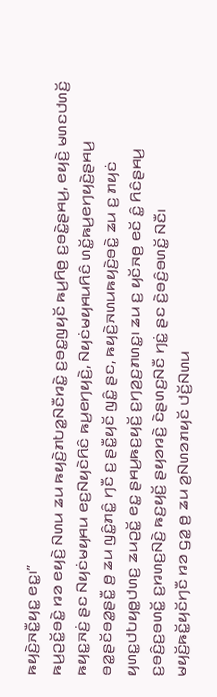ꤒꤟꤢꤧ꤬ꤏꤢꤪ꤭ꤟꤢ꤭ ꤕꤢ꤭꤯”
ꤒꤣ꤬ꤑꤢꤩ꤭ꤋꤢꤧ꤭ ꤙꤤ ꤕꤟꤢꤧ꤬ ꤡꤛꤣ ꤘꤣ ꤒꤟꤢꤧ꤬ꤊꤝꤤ꤭ꤡꤢꤪꤙꤢꤧ꤭ ꤢ꤬ꤋꤢ꤭ꤜꤟꤢꤩ ꤒꤣ꤬ꤖꤥ꤬ ꤢ꤬ꤋꤢꤧ꤭ꤔꤌꤣ꤬, ꤕꤟꤢꤧ꤬ ꤗꤛꤢꤓꤛꤢꤩ꤬ ꤒꤟꤢ꤭ꤏꤢꤦ꤬ ꤔꤢ ꤡꤟꤢꤦꤗꤟꤌꤣ ꤕꤢ꤬ꤡꤟꤢꤧꤖꤢꤨ ꤒꤣ꤬ꤕꤚꤟꤢꤧ꤬, ꤡꤟꤢꤦꤗꤟꤌꤣꤖꤢꤨ ꤛꤢꤩ꤭ꤒꤣ꤬ꤕꤚꤟꤢꤧ꤬ꤔꤌꤣ꤬ ꤋꤤ꤭ꤔꤢꤩꤋꤤ꤭ꤔꤢꤪ꤭ ꤥ꤬ ꤘꤣ ꤜꤢꤨ꤭ꤊꤢꤨ꤭ ꤚꤢꤪ ꤢ꤬ ꤔꤢꤪ꤭ꤟꤢꤩ ꤜꤢꤨ꤭ ꤔꤢ, ꤒꤟꤢꤧ꤬ꤏꤛꤣꤒꤟꤢꤧ꤬ꤋꤢꤧ꤭ ꤘꤣ ꤢ꤬ ꤊꤟꤢꤦ ꤟꤛꤢ꤭ꤓꤝꤟꤥ꤭ꤓꤛꤢ꤬ ꤘꤣꤑꤢꤩ꤭ ꤕꤢ꤭ ꤔꤌꤣ꤬ꤒꤢ꤬ꤟꤢꤩ꤬ ꤢ꤬ꤚꤤ꤬ꤢ꤬ꤊꤛꤢ꤭꤯ ꤘꤣ ꤢ꤬ ꤟꤢꤩꤏꤥ꤬ ꤕꤢꤩ ꤢꤨ꤭ ꤖꤢꤨꤔꤌꤣ꤬ ꤢ꤬ꤋꤢꤨ꤬ꤢ꤬ꤋꤛꤢꤩ꤭ ꤢ꤬ꤙꤛꤢ꤬ꤡꤢꤧ꤬ ꤒꤢ꤬ꤟꤢꤩ꤬ ꤔꤟꤤꤙꤢꤧ꤬ ꤢꤧꤔꤛꤢ꤬ꤡꤢꤪ ꤚꤢꤦ꤭ ꤔꤢ ꤢꤧ꤬ꤋꤢꤨ꤬ꤋꤛꤢꤩ꤭ ꤡꤢꤪ꤯
ꤗꤟꤢꤩ꤬ꤒꤢꤩ꤭ꤟꤢꤩꤚꤢꤪ ꤙꤤ ꤞꤤ꤭ ꤥ꤬ ꤘꤣ ꤤ꤬ꤡꤛꤤꤊꤟꤢꤩ ꤓꤢꤩ꤬ꤡꤛꤣ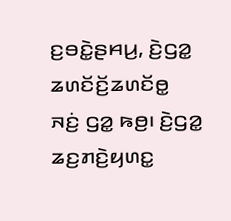ꤢ꤬ꤋꤢꤧ꤭ꤔꤌꤣ꤬, ꤢꤧ꤬ꤞꤤ꤭ ꤘꤛꤢꤩꤢꤩ꤬ꤘꤛꤢꤩꤥ꤭ ꤏꤢꤦ꤬ ꤞꤤ꤭ ꤒꤥ꤬꤯ ꤢꤧ꤬ꤞꤤ꤭ ꤘꤢ꤬ꤊꤢꤧ꤬ꤟꤛꤢ꤭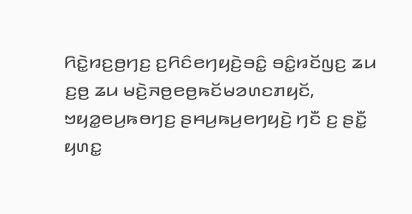ꤖꤢꤧ꤭ꤙꤢ꤬ꤥ꤬ꤚꤢ꤬ ꤢ꤬ꤖꤢꤨꤕꤚꤟꤢꤧ꤬ꤋꤢꤨ꤭ ꤋꤢꤨ꤭ꤙꤢꤩꤜꤢ꤬ ꤘꤣ ꤢ꤬ꤥ꤬ ꤘꤣ ꤗꤢꤧ꤬ꤏꤥ꤬ꤕꤥ꤬ꤒꤢꤩꤗꤤꤛꤢꤊꤟꤢꤩ, ꤠꤟꤤ꤭ꤕꤣ꤬ꤒꤥꤚꤢ꤬ ꤔꤌꤣ꤬ꤒꤣ꤬ꤕꤚꤟꤢꤧ꤬ ꤚꤢꤪ ꤢ꤬ ꤔꤢꤪ꤭ ꤟꤛꤢ꤭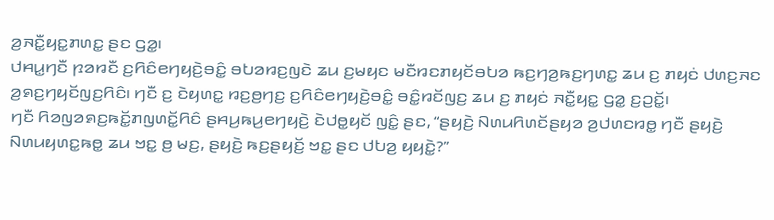ꤤ꤬ꤏꤢꤪ꤭ꤟꤢ꤭ꤊꤛꤢ꤭ ꤔꤢ ꤞꤤ꤭꤯
ꤓꤌꤣ꤭ꤚꤢꤪ ꤐꤤꤙꤢꤪ ꤢ꤬ꤖꤢꤨꤕꤚꤟꤢꤧ꤬ꤋꤢꤨ꤭ ꤋꤝꤤꤙꤢ꤬ꤜꤢꤧ ꤘꤣ ꤢ꤬ꤗꤟꤢ ꤗꤢꤪꤙꤢꤊꤟꤢꤩꤋꤝꤤ ꤒꤢ꤬ꤚꤤ꤬ꤒꤢ꤬ꤚꤛꤢ꤭ ꤘꤣ ꤢ꤬ ꤊꤟꤢꤦ ꤓꤛꤢ꤬ꤏꤢ ꤤ꤬ꤎꤢ꤬ꤚꤟꤢꤩꤜꤢ꤬ꤖꤢꤨ꤯ ꤚꤢꤪ ꤢ꤬ ꤢꤧꤟꤛꤢ꤭ ꤙꤢ꤬ꤥ꤬ꤚꤢ꤬ ꤢ꤬ꤖꤢꤨꤕꤚꤟꤢꤧ꤬ꤋꤢꤨ꤭ ꤋꤢꤨ꤭ꤙꤢꤩꤜꤢ꤬ ꤘꤣ ꤢ꤬ ꤊꤟꤢꤦ ꤏꤢꤪ꤭ꤟꤢ꤭ ꤞꤤ꤭ ꤢ꤬ꤑꤢꤩ꤭꤯
ꤚꤢꤪ ꤖꤤꤜꤤꤎꤢ꤬ꤒꤢꤩ꤭ꤊꤜꤛꤢꤩ꤭ꤖꤢꤨ ꤔꤌꤣ꤬ꤒꤣ꤬ꤕꤚꤟꤢꤧ꤬ ꤢꤧꤓꤥ꤭ꤟꤢꤩ ꤜꤢꤨ꤭ ꤔꤢ, “ꤔꤟꤢꤧ꤬ ꤡꤛꤣꤖꤛꤢꤩꤔꤟꤤ ꤤ꤬ꤓꤛꤢꤙꤥ꤭ ꤚꤢꤪ ꤔꤟꤢꤧ꤬ ꤡꤛꤣꤟꤛꤢ꤭ꤒꤥ꤭ ꤘꤣ ꤠꤢ꤭ ꤥ꤬ ꤗꤢ꤬, ꤔꤟꤢꤧ꤬ ꤒꤢ꤬ꤔꤟꤢꤩ꤬ ꤠꤢ꤭ ꤔꤢ ꤓꤝꤤ꤬ ꤟꤟꤢꤧ꤭?”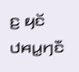ꤢ꤬ ꤟꤢꤩ ꤓꤌꤣ꤭ꤚꤢꤪ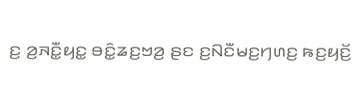ꤢ꤬ ꤤ꤬ꤏꤢꤪ꤭ꤟꤢ꤭ ꤋꤢꤨ꤭ꤘꤢ꤬ꤠꤤ꤬ ꤔꤢ ꤢ꤬ꤡꤢꤪꤗꤢ꤬ꤚꤛꤢ꤬ ꤒꤢ꤬ꤟꤢꤩ꤬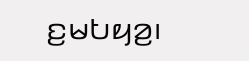ꤢ꤬ꤗꤝꤟꤤ꤬꤯